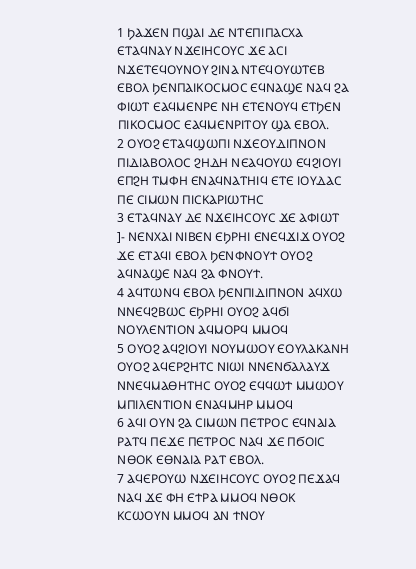1 ϦⲀϪⲈⲚ ⲠϢⲀⲒ ⲆⲈ ⲚⲦⲈⲠⲒⲠⲀⲤⲬⲀ ⲈⲦⲀϤⲚⲀⲨ ⲚϪⲈⲒⲎⲤⲞⲨⲤ ϪⲈ ⲀⲤⲒ ⲚϪⲈⲦⲈϤⲞⲨⲚⲞⲨ ϨⲒⲚⲀ ⲚⲦⲈϤⲞⲨⲰⲦⲈⲂ ⲈⲂⲞⲖ ϦⲈⲚⲠⲀⲒⲔⲞⲤⲘⲞⲤ ⲈϤⲚⲀϢⲈ ⲚⲀϤ ϨⲀ ⲪⲒⲰⲦ ⲈⲀϤⲘⲈⲚⲢⲈ ⲚⲎ ⲈⲦⲈⲚⲞⲨϤ ⲈⲦϦⲈⲚ ⲠⲒⲔⲞⲤⲘⲞⲤ ⲈⲀϤⲘⲈⲚⲢⲒⲦⲞⲨ ϢⲀ ⲈⲂⲞⲖ.
2 ⲞⲨⲞϨ ⲈⲦⲀϤϢⲰⲠⲒ ⲚϪⲈⲞⲨⲆⲒⲠⲚⲞⲚ ⲠⲒⲆⲒⲀⲂⲞⲖⲞⲤ ϨⲎⲆⲎ ⲚⲈⲀϤⲞⲨⲰ ⲈϤϨⲒⲞⲨⲒ ⲈⲠϨⲎ ⲦⲘⲪⲎ ⲈⲚⲀϤⲚⲀⲦⲎⲒϤ ⲈⲦⲈ ⲒⲞⲨⲆⲀⲤ ⲠⲈ ⲤⲒⲘⲰⲚ ⲠⲒⲤⲔⲀⲢⲒⲰⲦⲎⲤ
3 ⲈⲦⲀϤⲚⲀⲨ ⲆⲈ ⲚϪⲈⲒⲎⲤⲞⲨⲤ ϪⲈ ⲀⲪⲒⲰⲦ ]- ⲚⲈⲚⲬⲀⲒ ⲚⲒⲂⲈⲚ ⲈϦⲢⲎⲒ ⲈⲚⲈϤϪⲒϪ ⲞⲨⲞϨ ϪⲈ ⲈⲦⲀϤⲒ ⲈⲂⲞⲖ ϦⲈⲚⲪⲚⲞⲨϮ ⲞⲨⲞϨ ⲀϤⲚⲀϢⲈ ⲚⲀϤ ϨⲀ ⲪⲚⲞⲨϮ.
4 ⲀϤⲦⲰⲚϤ ⲈⲂⲞⲖ ϦⲈⲚⲠⲒⲆⲒⲠⲚⲞⲚ ⲀϤⲬⲰ ⲚⲚⲈϤϨⲂⲰⲤ ⲈϦⲢⲎⲒ ⲞⲨⲞϨ ⲀϤϬⲒ ⲚⲞⲨⲖⲈⲚⲦⲒⲞⲚ ⲀϤⲘⲞⲢϤ ⲘⲘⲞϤ
5 ⲞⲨⲞϨ ⲀϤϨⲒⲞⲨⲒ ⲚⲞⲨⲘⲰⲞⲨ ⲈⲞⲨⲖⲀⲔⲀⲚⲎ ⲞⲨⲞϨ ⲀϤⲈⲢϨⲎⲦⲤ ⲚⲒⲰⲒ ⲚⲚⲈⲚϬⲀⲖⲀⲨϪ ⲚⲚⲈϤⲘⲀⲐⲎⲦⲎⲤ ⲞⲨⲞϨ ⲈϤϤⲰϮ ⲘⲘⲰⲞⲨ ⲘⲠⲒⲖⲈⲚⲦⲒⲞⲚ ⲈⲚⲀϤⲘⲎⲢ ⲘⲘⲞϤ
6 ⲀϤⲒ ⲞⲨⲚ ϨⲀ ⲤⲒⲘⲰⲚ ⲠⲈⲦⲢⲞⲤ ⲈϤⲚⲀⲒⲀ ⲢⲀⲦϤ ⲠⲈϪⲈ ⲠⲈⲦⲢⲞⲤ ⲚⲀϤ ϪⲈ ⲠϬⲞⲒⲤ ⲚⲐⲞⲔ ⲈⲐⲚⲀⲒⲀ ⲢⲀⲦ ⲈⲂⲞⲖ.
7 ⲀϤⲈⲢⲞⲨⲰ ⲚϪⲈⲒⲎⲤⲞⲨⲤ ⲞⲨⲞϨ ⲠⲈϪⲀϤ ⲚⲀϤ ϪⲈ ⲪⲎ ⲈϮⲢⲀ ⲘⲘⲞϤ ⲚⲐⲞⲔ ⲔⲤⲰⲞⲨⲚ ⲘⲘⲞϤ ⲀⲚ ϮⲚⲞⲨ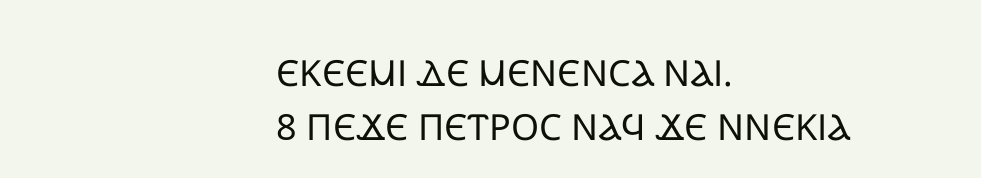ⲈⲔⲈⲈⲘⲒ ⲆⲈ ⲘⲈⲚⲈⲚⲤⲀ ⲚⲀⲒ.
8 ⲠⲈϪⲈ ⲠⲈⲦⲢⲞⲤ ⲚⲀϤ ϪⲈ ⲚⲚⲈⲔⲒⲀ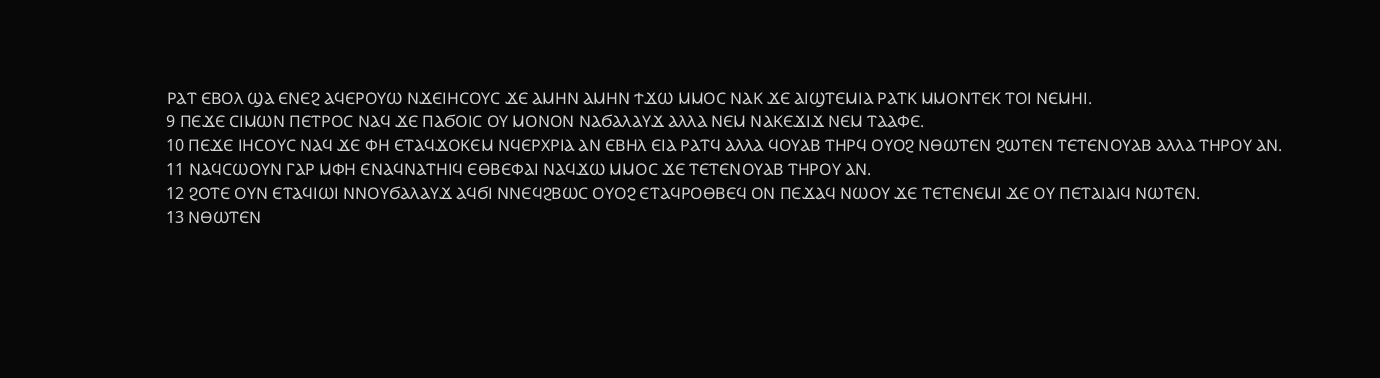ⲢⲀⲦ ⲈⲂⲞⲖ ϢⲀ ⲈⲚⲈϨ ⲀϤⲈⲢⲞⲨⲰ ⲚϪⲈⲒⲎⲤⲞⲨⲤ ϪⲈ ⲀⲘⲎⲚ ⲀⲘⲎⲚ ϮϪⲰ ⲘⲘⲞⲤ ⲚⲀⲔ ϪⲈ ⲀⲒϢⲦⲈⲘⲒⲀ ⲢⲀⲦⲔ ⲘⲘⲞⲚⲦⲈⲔ ⲦⲞⲒ ⲚⲈⲘⲎⲒ.
9 ⲠⲈϪⲈ ⲤⲒⲘⲰⲚ ⲠⲈⲦⲢⲞⲤ ⲚⲀϤ ϪⲈ ⲠⲀϬⲞⲒⲤ ⲞⲨ ⲘⲞⲚⲞⲚ ⲚⲀϬⲀⲖⲀⲨϪ ⲀⲖⲖⲀ ⲚⲈⲘ ⲚⲀⲔⲈϪⲒϪ ⲚⲈⲘ ⲦⲀⲀⲪⲈ.
10 ⲠⲈϪⲈ ⲒⲎⲤⲞⲨⲤ ⲚⲀϤ ϪⲈ ⲪⲎ ⲈⲦⲀϤϪⲞⲔⲈⲘ ⲚϤⲈⲢⲬⲢⲒⲀ ⲀⲚ ⲈⲂⲎⲖ ⲈⲒⲀ ⲢⲀⲦϤ ⲀⲖⲖⲀ ϤⲞⲨⲀⲂ ⲦⲎⲢϤ ⲞⲨⲞϨ ⲚⲐⲰⲦⲈⲚ ϨⲰⲦⲈⲚ ⲦⲈⲦⲈⲚⲞⲨⲀⲂ ⲀⲖⲖⲀ ⲦⲎⲢⲞⲨ ⲀⲚ.
11 ⲚⲀϤⲤⲰⲞⲨⲚ ⲄⲀⲢ ⲘⲪⲎ ⲈⲚⲀϤⲚⲀⲦⲎⲒϤ ⲈⲐⲂⲈⲪⲀⲒ ⲚⲀϤϪⲰ ⲘⲘⲞⲤ ϪⲈ ⲦⲈⲦⲈⲚⲞⲨⲀⲂ ⲦⲎⲢⲞⲨ ⲀⲚ.
12 ϨⲞⲦⲈ ⲞⲨⲚ ⲈⲦⲀϤⲒⲰⲒ ⲚⲚⲞⲨϬⲀⲖⲀⲨϪ ⲀϤϬⲒ ⲚⲚⲈϤϨⲂⲰⲤ ⲞⲨⲞϨ ⲈⲦⲀϤⲢⲞⲐⲂⲈϤ ⲞⲚ ⲠⲈϪⲀϤ ⲚⲰⲞⲨ ϪⲈ ⲦⲈⲦⲈⲚⲈⲘⲒ ϪⲈ ⲞⲨ ⲠⲈⲦⲀⲒⲀⲒϤ ⲚⲰⲦⲈⲚ.
13 ⲚⲐⲰⲦⲈⲚ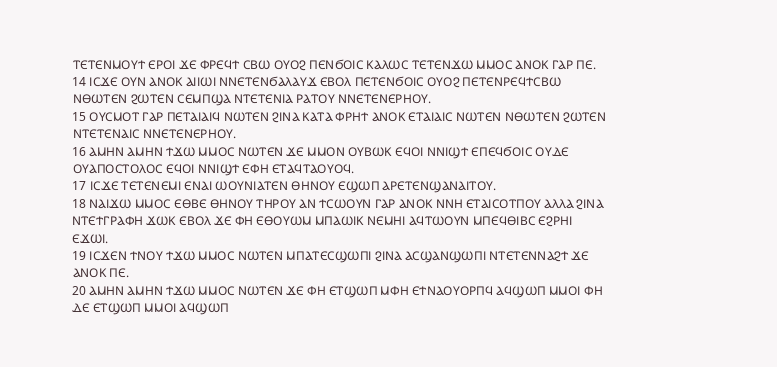ⲦⲈⲦⲈⲚⲘⲞⲨϮ ⲈⲢⲞⲒ ϪⲈ ⲪⲢⲈϤϮ ⲤⲂⲰ ⲞⲨⲞϨ ⲠⲈⲚϬⲞⲒⲤ ⲔⲀⲖⲰⲤ ⲦⲈⲦⲈⲚϪⲰ ⲘⲘⲞⲤ ⲀⲚⲞⲔ ⲄⲀⲢ ⲠⲈ.
14 ⲒⲤϪⲈ ⲞⲨⲚ ⲀⲚⲞⲔ ⲀⲒⲒⲰⲒ ⲚⲚⲈⲦⲈⲚϬⲀⲖⲀⲨϪ ⲈⲂⲞⲖ ⲠⲈⲦⲈⲚϬⲞⲒⲤ ⲞⲨⲞϨ ⲠⲈⲦⲈⲚⲢⲈϤϮⲤⲂⲰ ⲚⲐⲰⲦⲈⲚ ϨⲰⲦⲈⲚ ⲤⲈⲘⲠϢⲀ ⲚⲦⲈⲦⲈⲚⲒⲀ ⲢⲀⲦⲞⲨ ⲚⲚⲈⲦⲈⲚⲈⲢⲎⲞⲨ.
15 ⲞⲨⲤⲘⲞⲦ ⲄⲀⲢ ⲠⲈⲦⲀⲒⲀⲒϤ ⲚⲰⲦⲈⲚ ϨⲒⲚⲀ ⲔⲀⲦⲀ ⲪⲢⲎϮ ⲀⲚⲞⲔ ⲈⲦⲀⲒⲀⲒⲤ ⲚⲰⲦⲈⲚ ⲚⲐⲰⲦⲈⲚ ϨⲰⲦⲈⲚ ⲚⲦⲈⲦⲈⲚⲀⲒⲤ ⲚⲚⲈⲦⲈⲚⲈⲢⲎⲞⲨ.
16 ⲀⲘⲎⲚ ⲀⲘⲎⲚ ϮϪⲰ ⲘⲘⲞⲤ ⲚⲰⲦⲈⲚ ϪⲈ ⲘⲘⲞⲚ ⲞⲨⲂⲰⲔ ⲈϤⲞⲒ ⲚⲚⲒϢϮ ⲈⲠⲈϤϬⲞⲒⲤ ⲞⲨⲆⲈ ⲞⲨⲀⲠⲞⲤⲦⲞⲖⲞⲤ ⲈϤⲞⲒ ⲚⲚⲒϢϮ ⲈⲪⲎ ⲈⲦⲀϤⲦⲀⲞⲨⲞϤ.
17 ⲒⲤϪⲈ ⲦⲈⲦⲈⲚⲈⲘⲒ ⲈⲚⲀⲒ ⲰⲞⲨⲚⲒⲀⲦⲈⲚ ⲐⲎⲚⲞⲨ ⲈϢⲰⲠ ⲀⲢⲈⲦⲈⲚϢⲀⲚⲀⲒⲦⲞⲨ.
18 ⲚⲀⲒϪⲰ ⲘⲘⲞⲤ ⲈⲐⲂⲈ ⲐⲎⲚⲞⲨ ⲦⲎⲢⲞⲨ ⲀⲚ ϮⲤⲰⲞⲨⲚ ⲄⲀⲢ ⲀⲚⲞⲔ ⲚⲚⲎ ⲈⲦⲀⲒⲤⲞⲦⲠⲞⲨ ⲀⲖⲖⲀ ϨⲒⲚⲀ ⲚⲦⲈϮⲄⲢⲀⲪⲎ ϪⲰⲔ ⲈⲂⲞⲖ ϪⲈ ⲪⲎ ⲈⲐⲞⲨⲰⲘ ⲘⲠⲀⲰⲒⲔ ⲚⲈⲘⲎⲒ ⲀϤⲦⲰⲞⲨⲚ ⲘⲠⲈϤⲐⲒⲂⲤ ⲈϨⲢⲎⲒ ⲈϪⲰⲒ.
19 ⲒⲤϪⲈⲚ ϮⲚⲞⲨ ϮϪⲰ ⲘⲘⲞⲤ ⲚⲰⲦⲈⲚ ⲘⲠⲀⲦⲈⲤϢⲰⲠⲒ ϨⲒⲚⲀ ⲀⲤϢⲀⲚϢⲰⲠⲒ ⲚⲦⲈⲦⲈⲚⲚⲀϨϮ ϪⲈ ⲀⲚⲞⲔ ⲠⲈ.
20 ⲀⲘⲎⲚ ⲀⲘⲎⲚ ϮϪⲰ ⲘⲘⲞⲤ ⲚⲰⲦⲈⲚ ϪⲈ ⲪⲎ ⲈⲦϢⲰⲠ ⲘⲪⲎ ⲈϮⲚⲀⲞⲨⲞⲢⲠϤ ⲀϤϢⲰⲠ ⲘⲘⲞⲒ ⲪⲎ ⲆⲈ ⲈⲦϢⲰⲠ ⲘⲘⲞⲒ ⲀϤϢⲰⲠ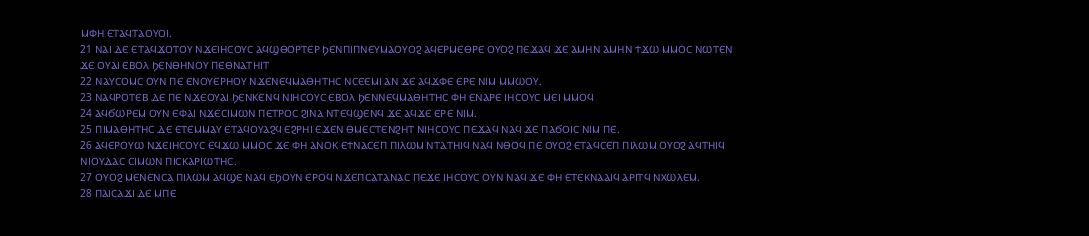ⲘⲪⲎ ⲈⲦⲀϤⲦⲀⲞⲨⲞⲒ.
21 ⲚⲀⲒ ⲆⲈ ⲈⲦⲀϤϪⲞⲦⲞⲨ ⲚϪⲈⲒⲎⲤⲞⲨⲤ ⲀϤϢⲐⲞⲢⲦⲈⲢ ϦⲈⲚⲠⲒⲠⲚⲈⲨⲘⲀⲞⲨⲞϨ ⲀϤⲈⲢⲘⲈⲐⲢⲈ ⲞⲨⲞϨ ⲠⲈϪⲀϤ ϪⲈ ⲀⲘⲎⲚ ⲀⲘⲎⲚ ϮϪⲰ ⲘⲘⲞⲤ ⲚⲰⲦⲈⲚ ϪⲈ ⲞⲨⲀⲒ ⲈⲂⲞⲖ ϦⲈⲚⲐⲎⲚⲞⲨ ⲠⲈⲐⲚⲀⲦⲎⲒⲦ
22 ⲚⲀⲨⲤⲞⲘⲤ ⲞⲨⲚ ⲠⲈ ⲈⲚⲞⲨⲈⲢⲎⲞⲨ ⲚϪⲈⲚⲈϤⲘⲀⲐⲎⲦⲎⲤ ⲚⲤⲈⲈⲘⲒ ⲀⲚ ϪⲈ ⲀϤϪⲪⲈ ⲈⲢⲈ ⲚⲒⲘ ⲘⲘⲰⲞⲨ.
23 ⲚⲀϤⲢⲞⲦⲈⲂ ⲆⲈ ⲠⲈ ⲚϪⲈⲞⲨⲀⲒ ϦⲈⲚⲔⲈⲚϤ ⲚⲒⲎⲤⲞⲨⲤ ⲈⲂⲞⲖ ϦⲈⲚⲚⲈϤⲘⲀⲐⲎⲦⲎⲤ ⲪⲎ ⲈⲚⲀⲢⲈ ⲒⲎⲤⲞⲨⲤ ⲘⲈⲒ ⲘⲘⲞϤ
24 ⲀϤϬⲰⲢⲈⲘ ⲞⲨⲚ ⲈⲪⲀⲒ ⲚϪⲈⲤⲒⲘⲰⲚ ⲠⲈⲦⲢⲞⲤ ϨⲒⲚⲀ ⲚⲦⲈϤϢⲈⲚϤ ϪⲈ ⲀϤϪⲈ ⲈⲢⲈ ⲚⲒⲘ.
25 ⲠⲒⲘⲀⲐⲎⲦⲎⲤ ⲆⲈ ⲈⲦⲈⲘⲘⲀⲨ ⲈⲦⲀϤⲞⲨⲀϨϤ ⲈϨⲢⲎⲒ ⲈϪⲈⲚ ⲐⲘⲈⲤⲦⲈⲚϨⲎⲦ ⲚⲒⲎⲤⲞⲨⲤ ⲠⲈϪⲀϤ ⲚⲀϤ ϪⲈ ⲠⲀϬⲞⲒⲤ ⲚⲒⲘ ⲠⲈ.
26 ⲀϤⲈⲢⲞⲨⲰ ⲚϪⲈⲒⲎⲤⲞⲨⲤ ⲈϤϪⲰ ⲘⲘⲞⲤ ϪⲈ ⲪⲎ ⲀⲚⲞⲔ ⲈϮⲚⲀⲤⲈⲠ ⲠⲒⲖⲰⲘ ⲚⲦⲀⲦⲎⲒϤ ⲚⲀϤ ⲚⲐⲞϤ ⲠⲈ ⲞⲨⲞϨ ⲈⲦⲀϤⲤⲈⲠ ⲠⲒⲖⲰⲘ ⲞⲨⲞϨ ⲀϤⲦⲎⲒϤ ⲚⲒⲞⲨⲆⲀⲤ ⲤⲒⲘⲰⲚ ⲠⲒⲤⲔⲀⲢⲒⲰⲦⲎⲤ.
27 ⲞⲨⲞϨ ⲘⲈⲚⲈⲚⲤⲀ ⲠⲒⲖⲰⲘ ⲀϤϢⲈ ⲚⲀϤ ⲈϦⲞⲨⲚ ⲈⲢⲞϤ ⲚϪⲈⲠⲤⲀⲦⲀⲚⲀⲤ ⲠⲈϪⲈ ⲒⲎⲤⲞⲨⲤ ⲞⲨⲚ ⲚⲀϤ ϪⲈ ⲪⲎ ⲈⲦⲈⲔⲚⲀⲀⲒϤ ⲀⲢⲒⲦϤ ⲚⲬⲰⲖⲈⲘ.
28 ⲠⲀⲒⲤⲀϪⲒ ⲆⲈ ⲘⲠⲈ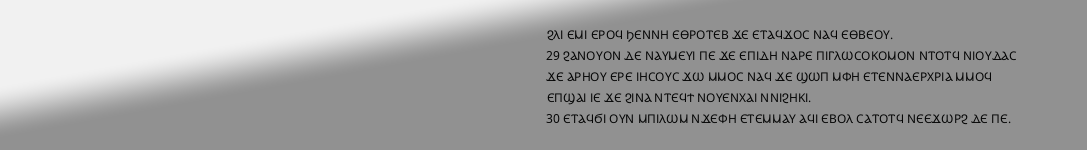ϨⲖⲒ ⲈⲘⲒ ⲈⲢⲞϤ ϦⲈⲚⲚⲎ ⲈⲐⲢⲞⲦⲈⲂ ϪⲈ ⲈⲦⲀϤϪⲞⲤ ⲚⲀϤ ⲈⲐⲂⲈⲞⲨ.
29 ϨⲀⲚⲞⲨⲞⲚ ⲆⲈ ⲚⲀⲨⲘⲈⲨⲒ ⲠⲈ ϪⲈ ⲈⲠⲒⲆⲎ ⲚⲀⲢⲈ ⲠⲒⲄⲖⲰⲤⲞⲔⲞⲘⲞⲚ ⲚⲦⲞⲦϤ ⲚⲒⲞⲨⲆⲀⲤ ϪⲈ ⲀⲢⲎⲞⲨ ⲈⲢⲈ ⲒⲎⲤⲞⲨⲤ ϪⲰ ⲘⲘⲞⲤ ⲚⲀϤ ϪⲈ ϢⲰⲠ ⲘⲪⲎ ⲈⲦⲈⲚⲚⲀⲈⲢⲬⲢⲒⲀ ⲘⲘⲞϤ ⲈⲠϢⲀⲒ ⲒⲈ ϪⲈ ϨⲒⲚⲀ ⲚⲦⲈϤϮ ⲚⲞⲨⲈⲚⲬⲀⲒ ⲚⲚⲒϨⲎⲔⲒ.
30 ⲈⲦⲀϤϬⲒ ⲞⲨⲚ ⲘⲠⲒⲖⲰⲘ ⲚϪⲈⲪⲎ ⲈⲦⲈⲘⲘⲀⲨ ⲀϤⲒ ⲈⲂⲞⲖ ⲤⲀⲦⲞⲦϤ ⲚⲈⲈϪⲰⲢϨ ⲆⲈ ⲠⲈ.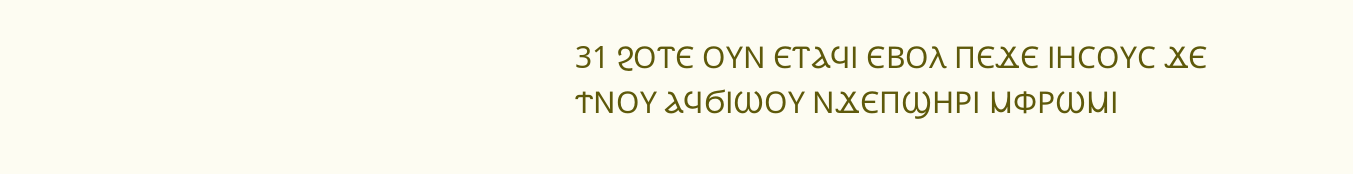31 ϨⲞⲦⲈ ⲞⲨⲚ ⲈⲦⲀϤⲒ ⲈⲂⲞⲖ ⲠⲈϪⲈ ⲒⲎⲤⲞⲨⲤ ϪⲈ ϮⲚⲞⲨ ⲀϤϬⲒⲰⲞⲨ ⲚϪⲈⲠϢⲎⲢⲒ ⲘⲪⲢⲰⲘⲒ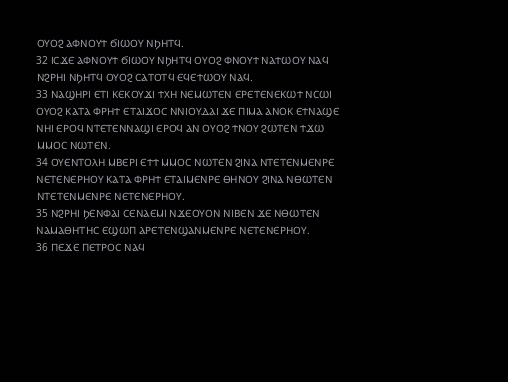ⲞⲨⲞϨ ⲀⲪⲚⲞⲨϮ ϬⲒⲰⲞⲨ ⲚϦⲎⲦϤ.
32 ⲒⲤϪⲈ ⲀⲪⲚⲞⲨϮ ϬⲒⲰⲞⲨ ⲚϦⲎⲦϤ ⲞⲨⲞϨ ⲪⲚⲞⲨϮ ⲚⲀϮⲰⲞⲨ ⲚⲀϤ ⲚϨⲢⲎⲒ ⲚϦⲎⲦϤ ⲞⲨⲞϨ ⲤⲀⲦⲞⲦϤ ⲈϤⲈϮⲰⲞⲨ ⲚⲀϤ.
33 ⲚⲀϢⲎⲢⲒ ⲈⲦⲒ ⲔⲈⲔⲞⲨϪⲒ ϮⲬⲎ ⲚⲈⲘⲰⲦⲈⲚ ⲈⲢⲈⲦⲈⲚⲈⲔⲰϮ ⲚⲤⲰⲒ ⲞⲨⲞϨ ⲔⲀⲦⲀ ⲪⲢⲎϮ ⲈⲦⲀⲒϪⲞⲤ ⲚⲚⲒⲞⲨⲆⲀⲒ ϪⲈ ⲠⲒⲘⲀ ⲀⲚⲞⲔ ⲈϮⲚⲀϢⲈ ⲚⲎⲒ ⲈⲢⲞϤ ⲚⲦⲈⲦⲈⲚⲚⲀϢⲒ ⲈⲢⲞϤ ⲀⲚ ⲞⲨⲞϨ ϮⲚⲞⲨ ϨⲰⲦⲈⲚ ϮϪⲰ ⲘⲘⲞⲤ ⲚⲰⲦⲈⲚ.
34 ⲞⲨⲈⲚⲦⲞⲖⲎ ⲘⲂⲈⲢⲒ ⲈϮϮ ⲘⲘⲞⲤ ⲚⲰⲦⲈⲚ ϨⲒⲚⲀ ⲚⲦⲈⲦⲈⲚⲘⲈⲚⲢⲈ ⲚⲈⲦⲈⲚⲈⲢⲎⲞⲨ ⲔⲀⲦⲀ ⲪⲢⲎϮ ⲈⲦⲀⲒⲘⲈⲚⲢⲈ ⲐⲎⲚⲞⲨ ϨⲒⲚⲀ ⲚⲐⲰⲦⲈⲚ ⲚⲦⲈⲦⲈⲚⲘⲈⲚⲢⲈ ⲚⲈⲦⲈⲚⲈⲢⲎⲞⲨ.
35 ⲚϨⲢⲎⲒ ϦⲈⲚⲪⲀⲒ ⲤⲈⲚⲀⲈⲘⲒ ⲚϪⲈⲞⲨⲞⲚ ⲚⲒⲂⲈⲚ ϪⲈ ⲚⲐⲰⲦⲈⲚ ⲚⲀⲘⲀⲐⲎⲦⲎⲤ ⲈϢⲰⲠ ⲀⲢⲈⲦⲈⲚϢⲀⲚⲘⲈⲚⲢⲈ ⲚⲈⲦⲈⲚⲈⲢⲎⲞⲨ.
36 ⲠⲈϪⲈ ⲠⲈⲦⲢⲞⲤ ⲚⲀϤ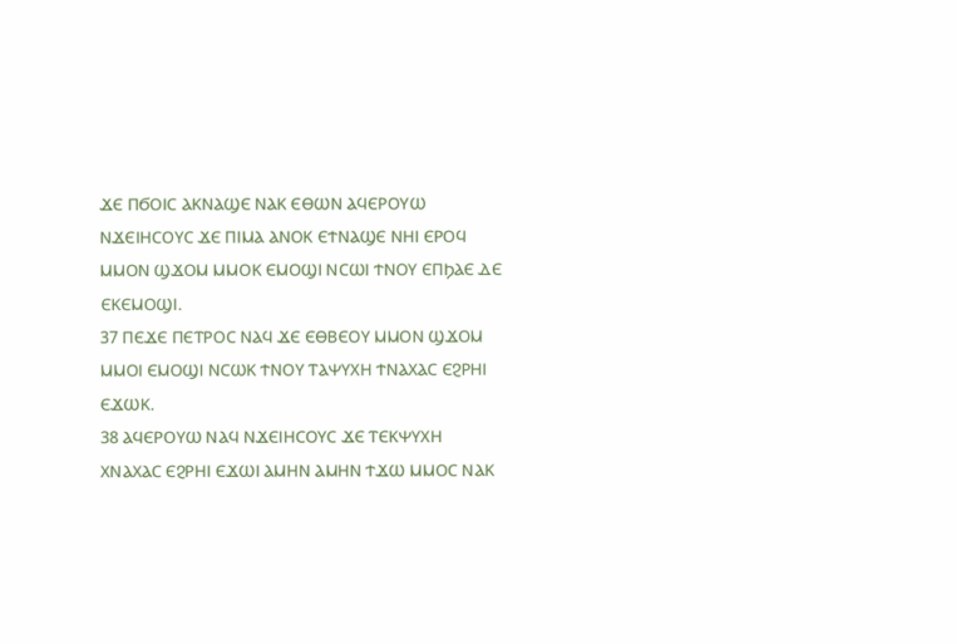ϪⲈ ⲠϬⲞⲒⲤ ⲀⲔⲚⲀϢⲈ ⲚⲀⲔ ⲈⲐⲰⲚ ⲀϤⲈⲢⲞⲨⲰ ⲚϪⲈⲒⲎⲤⲞⲨⲤ ϪⲈ ⲠⲒⲘⲀ ⲀⲚⲞⲔ ⲈϮⲚⲀϢⲈ ⲚⲎⲒ ⲈⲢⲞϤ ⲘⲘⲞⲚ ϢϪⲞⲘ ⲘⲘⲞⲔ ⲈⲘⲞϢⲒ ⲚⲤⲰⲒ ϮⲚⲞⲨ ⲈⲠϦⲀⲈ ⲆⲈ ⲈⲔⲈⲘⲞϢⲒ.
37 ⲠⲈϪⲈ ⲠⲈⲦⲢⲞⲤ ⲚⲀϤ ϪⲈ ⲈⲐⲂⲈⲞⲨ ⲘⲘⲞⲚ ϢϪⲞⲘ ⲘⲘⲞⲒ ⲈⲘⲞϢⲒ ⲚⲤⲰⲔ ϮⲚⲞⲨ ⲦⲀⲮⲨⲬⲎ ϮⲚⲀⲬⲀⲤ ⲈϨⲢⲎⲒ ⲈϪⲰⲔ.
38 ⲀϤⲈⲢⲞⲨⲰ ⲚⲀϤ ⲚϪⲈⲒⲎⲤⲞⲨⲤ ϪⲈ ⲦⲈⲔⲮⲨⲬⲎ ⲬⲚⲀⲬⲀⲤ ⲈϨⲢⲎⲒ ⲈϪⲰⲒ ⲀⲘⲎⲚ ⲀⲘⲎⲚ ϮϪⲰ ⲘⲘⲞⲤ ⲚⲀⲔ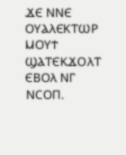ϪⲈ ⲚⲚⲈ ⲞⲨⲀⲖⲈⲔⲦⲰⲢ ⲘⲞⲨϮ ϢⲀⲦⲈⲔϪⲞⲖⲦ ⲈⲂⲞⲖ ⲚⲄ ⲚⲤⲞⲠ.